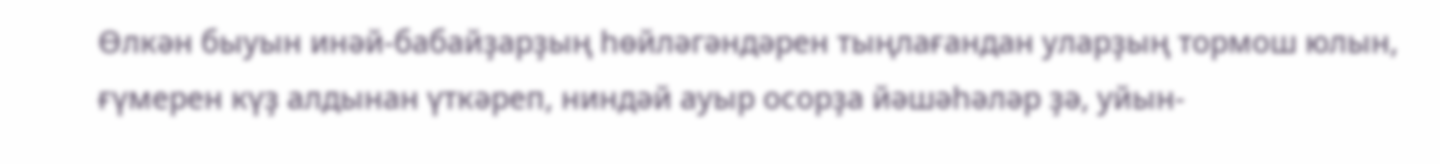Өлкән быуын инәй-бабайҙарҙың һөйләгәндәрен тыңлағандан уларҙың тормош юлын, ғүмерен күҙ алдынан үткәреп, ниндәй ауыр осорҙа йәшәһәләр ҙә, уйын-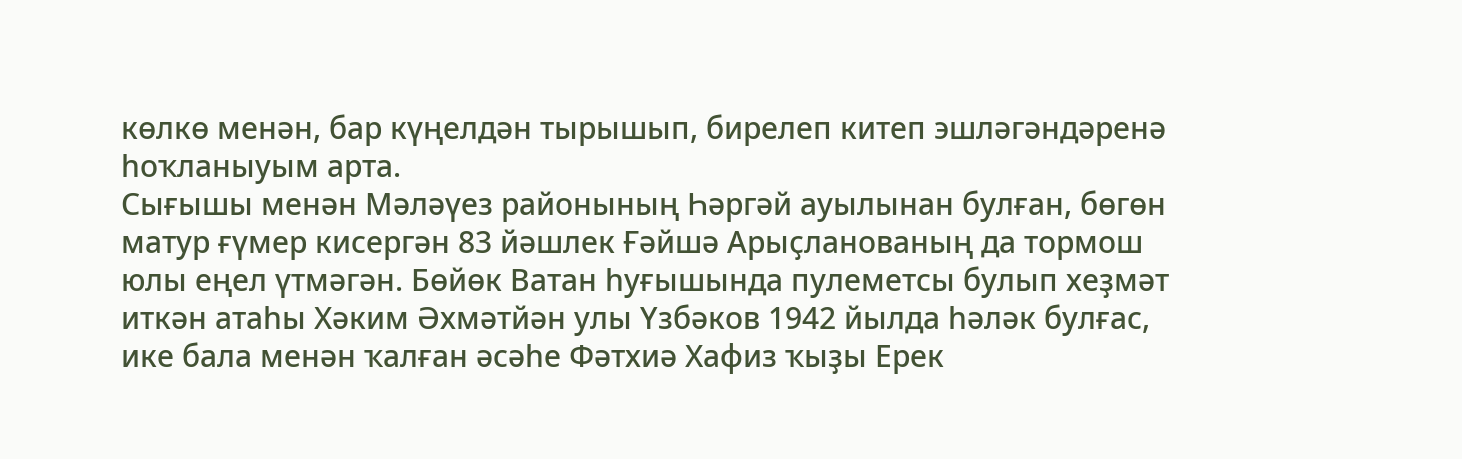көлкө менән, бар күңелдән тырышып, бирелеп китеп эшләгәндәренә һоҡланыуым арта.
Сығышы менән Мәләүез районының Һәргәй ауылынан булған, бөгөн матур ғүмер кисергән 83 йәшлек Ғәйшә Арыҫланованың да тормош юлы еңел үтмәгән. Бөйөк Ватан һуғышында пулеметсы булып хеҙмәт иткән атаһы Хәким Әхмәтйән улы Үзбәков 1942 йылда һәләк булғас, ике бала менән ҡалған әсәһе Фәтхиә Хафиз ҡыҙы Ерек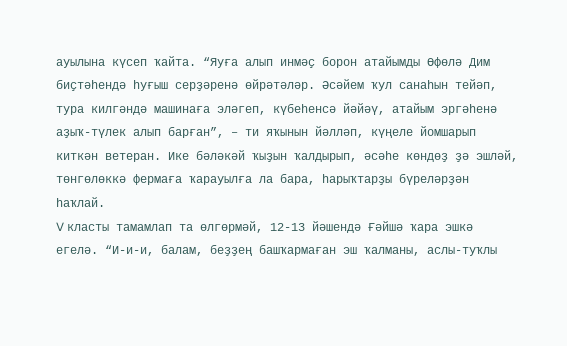ауылына күсеп ҡайта. “Яуға алып инмәҫ борон атайымды Өфөлә Дим биҫтәһендә һуғыш серҙәренә өйрәтәләр. Әсәйем ҡул санаһын тейәп, тура килгәндә машинаға эләгеп, күбеһенсә йәйәү, атайым эргәһенә аҙыҡ-түлек алып барған”, – ти яҡынын йәлләп, күңеле йомшарып киткән ветеран. Ике бәләкәй ҡыҙын ҡалдырып, әсәһе көндөҙ ҙә эшләй, төнгөлөккә фермаға ҡарауылға ла бара, һарыҡтарҙы бүреләрҙән һаҡлай.
V класты тамамлап та өлгөрмәй, 12-13 йәшендә Ғәйшә ҡара эшкә егелә. “И-и-и, балам, беҙҙең башҡармаған эш ҡалманы, аслы-туҡлы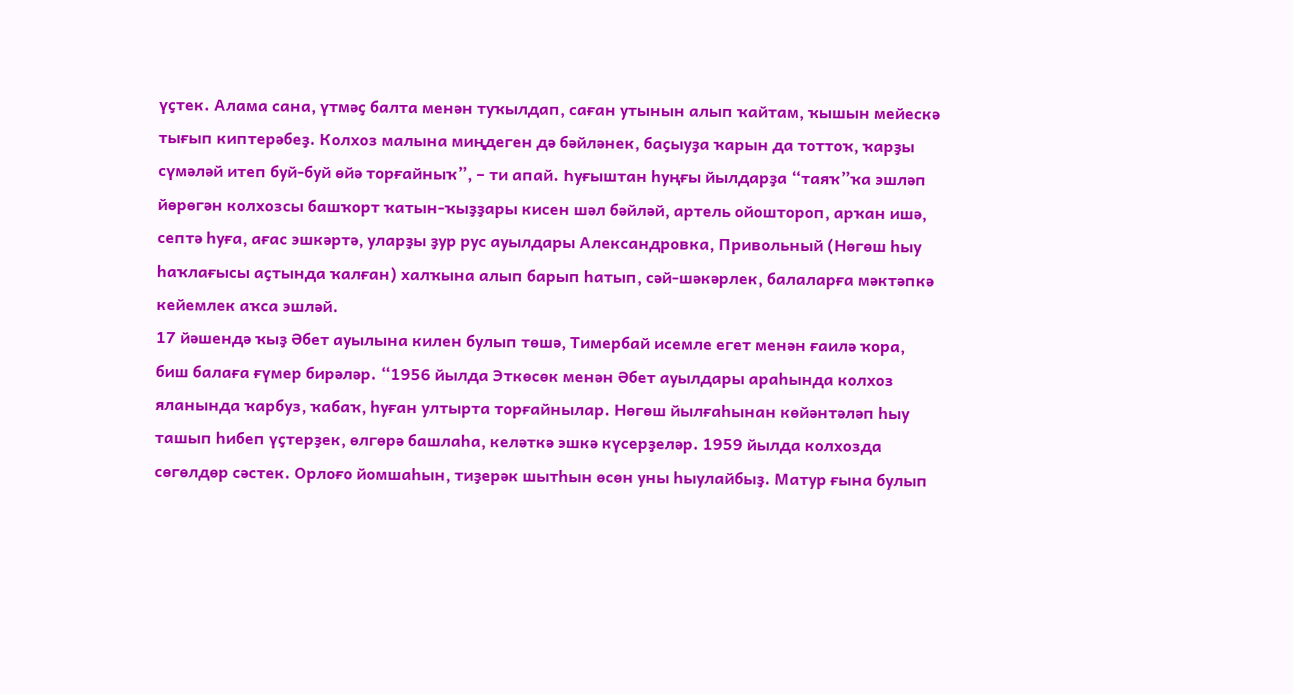үҫтек. Алама сана, үтмәҫ балта менән туҡылдап, саған утынын алып ҡайтам, ҡышын мейескә тығып киптерәбеҙ. Колхоз малына миңдеген дә бәйләнек, баҫыуҙа ҡарын да тоттоҡ, ҡарҙы сүмәләй итеп буй-буй өйә торғайныҡ”, – ти апай. Һуғыштан һуңғы йылдарҙа “таяҡ”ҡа эшләп йөрөгән колхозсы башҡорт ҡатын-ҡыҙҙары кисен шәл бәйләй, артель ойоштороп, арҡан ишә, септә һуға, ағас эшкәртә, уларҙы ҙур рус ауылдары Александровка, Привольный (Нөгөш һыу һаҡлағысы аҫтында ҡалған) халҡына алып барып һатып, сәй-шәкәрлек, балаларға мәктәпкә кейемлек аҡса эшләй.
17 йәшендә ҡыҙ Әбет ауылына килен булып төшә, Тимербай исемле егет менән ғаилә ҡора, биш балаға ғүмер бирәләр. “1956 йылда Эткөсөк менән Әбет ауылдары араһында колхоз яланында ҡарбуз, ҡабаҡ, һуған ултырта торғайнылар. Нөгөш йылғаһынан көйәнтәләп һыу ташып һибеп үҫтерҙек, өлгөрә башлаһа, келәткә эшкә күсерҙеләр. 1959 йылда колхозда сөгөлдөр сәстек. Орлоғо йомшаһын, тиҙерәк шытһын өсөн уны һыулайбыҙ. Матур ғына булып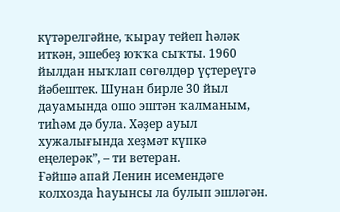күтәрелгәйне, ҡырау тейеп һәләк иткән, эшебеҙ юҡҡа сыҡты. 1960 йылдан ныҡлап сөгөлдөр үҫтереүгә йәбештек. Шунан бирле 30 йыл дауамында ошо эштән ҡалманым, тиһәм дә була. Хәҙер ауыл хужалығында хеҙмәт күпкә еңелерәк”, – ти ветеран.
Ғәйшә апай Ленин исемендәге колхозда һауынсы ла булып эшләгән.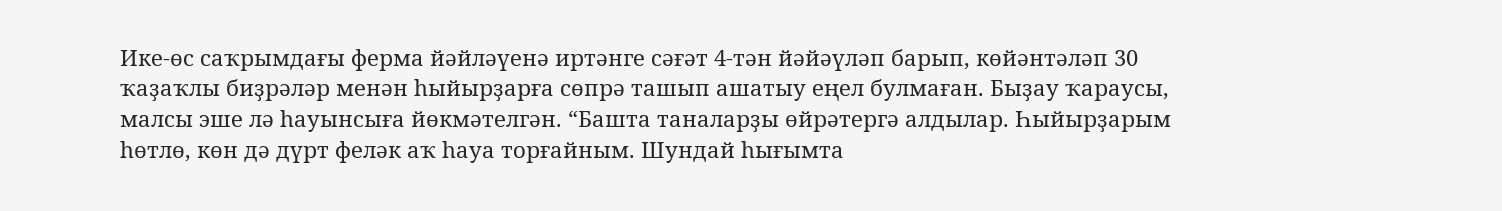Ике-өс саҡрымдағы ферма йәйләүенә иртәнге сәғәт 4-тән йәйәүләп барып, көйәнтәләп 30 ҡаҙаҡлы биҙрәләр менән һыйырҙарға сөпрә ташып ашатыу еңел булмаған. Быҙау ҡараусы, малсы эше лә һауынсыға йөкмәтелгән. “Башта таналарҙы өйрәтергә алдылар. Һыйырҙарым һөтлө, көн дә дүрт феләк аҡ һауа торғайным. Шундай һығымта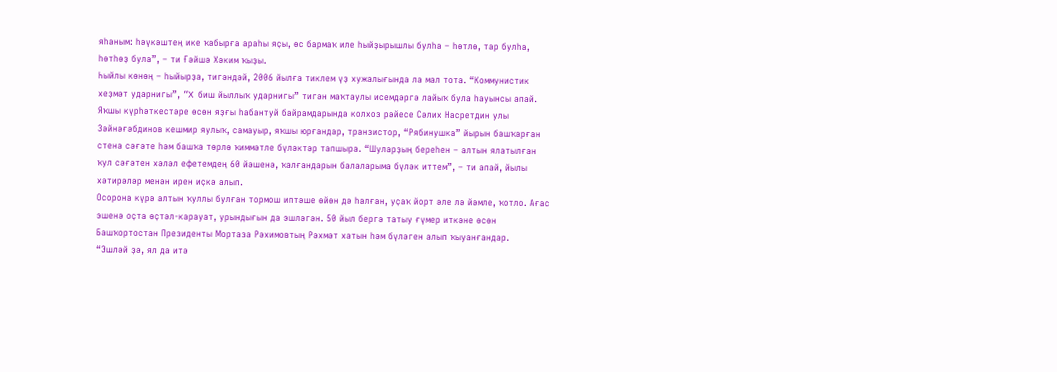яһаным: һәүкәштең ике ҡабырға араһы яҫы, өс бармаҡ иле һыйҙырышлы булһа – һөтлө, тар булһа, һөтһөҙ була”, – ти Ғәйшә Хәким ҡыҙы.
Һыйлы көнөң – һыйырҙа, тигәндәй, 2006 йылға тиклем үҙ хужалығында ла мал тота. “Коммунистик хеҙмәт ударнигы”, “X биш йыллыҡ ударнигы” тигән маҡтаулы исемдәргә лайыҡ була һауынсы апай. Яҡшы күрһәткестәре өсөн яҙғы һабантуй байрамдарында колхоз рәйесе Сәлих Насретдин улы Зәйнәғәбдинов кешмир яулыҡ, самауыр, яҡшы юрғандар, транзистор, “Рябинушка” йырын башҡарған стена сәғәте һәм башҡа төрлө ҡиммәтле бүләктәр тапшыра. “Шуларҙың береһен – алтын ялатылған ҡул сәғәтен хәләл ефетемдең 60 йәшенә, ҡалғандарын балаларыма бүләк иттем”, – ти апай, йылы хәтирәләр менән ирен иҫкә алып.
Осорона күрә алтын ҡуллы булған тормош иптәше өйөн дә һалған, уҫаҡ йорт әле лә йәмле, ҡотло. Ағас эшенә оҫта өҫтәл-карауат, урындығын да эшләгән. 50 йыл бергә татыу ғүмер иткәне өсөн Башҡортостан Президенты Мортаза Рәхимовтың Рәхмәт хатын һәм бүләген алып ҡыуанғандар.
“Эшләй ҙә, ял да итә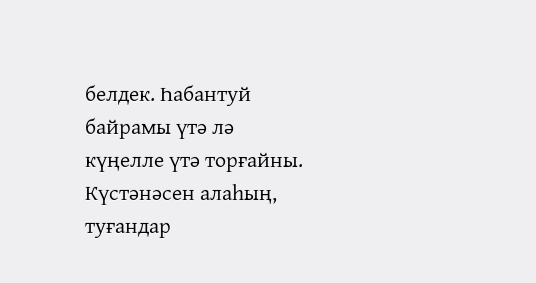белдек. Һабантуй байрамы үтә лә күңелле үтә торғайны. Күстәнәсен алаһың, туғандар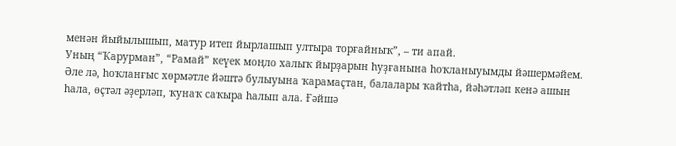менән йыйылышып, матур итеп йырлашып ултыра торғайныҡ”, – ти апай.
Уның “Ҡарурман”, “Рамай” кеүек моңло халыҡ йырҙарын һуҙғанына һоҡланыуымды йәшермәйем. Әле лә, һоҡланғыс хөрмәтле йәштә булыуына ҡарамаҫтан, балалары ҡайтһа, йәһәтләп кенә ашын һала, өҫтәл әҙерләп, ҡунаҡ саҡыра һалып ала. Ғәйшә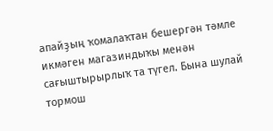апайҙың ҡомалаҡтан бешергән тәмле икмәген магазиндыҡы менән сағыштырырлыҡ та түгел. Бына шулай тормош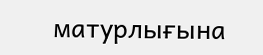матурлығына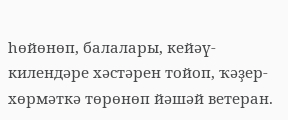һөйөнөп, балалары, кейәү-килендәре хәстәрен тойоп, ҡәҙер-хөрмәткә төрөнөп йәшәй ветеран.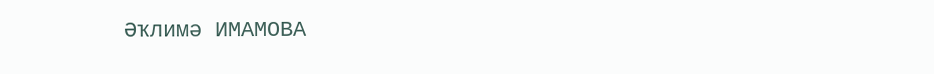Әҡлимә ИМАМОВА